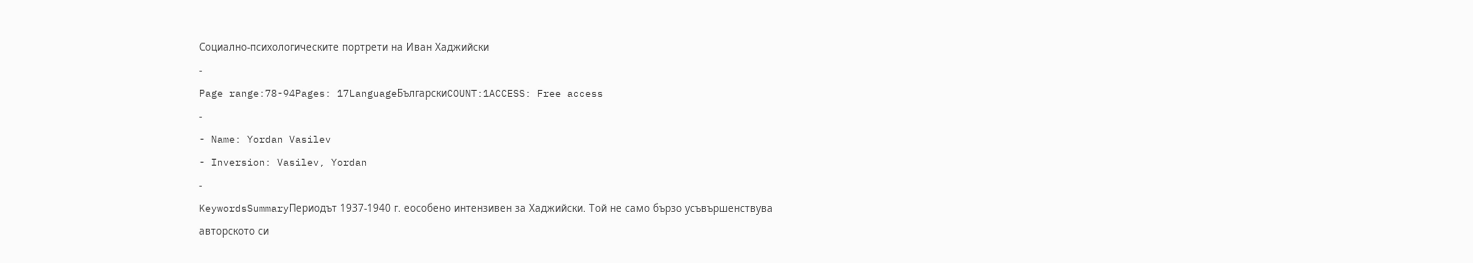Социално-психологическите портрети на Иван Хаджийски
-
Page range:78-94Pages: 17LanguageБългарскиCOUNT:1ACCESS: Free access
-
- Name: Yordan Vasilev
- Inversion: Vasilev, Yordan
-
KeywordsSummaryПериодът 1937-1940 г. еособено интензивен за Хаджийски. Той не само бързо усъвършенствува авторското си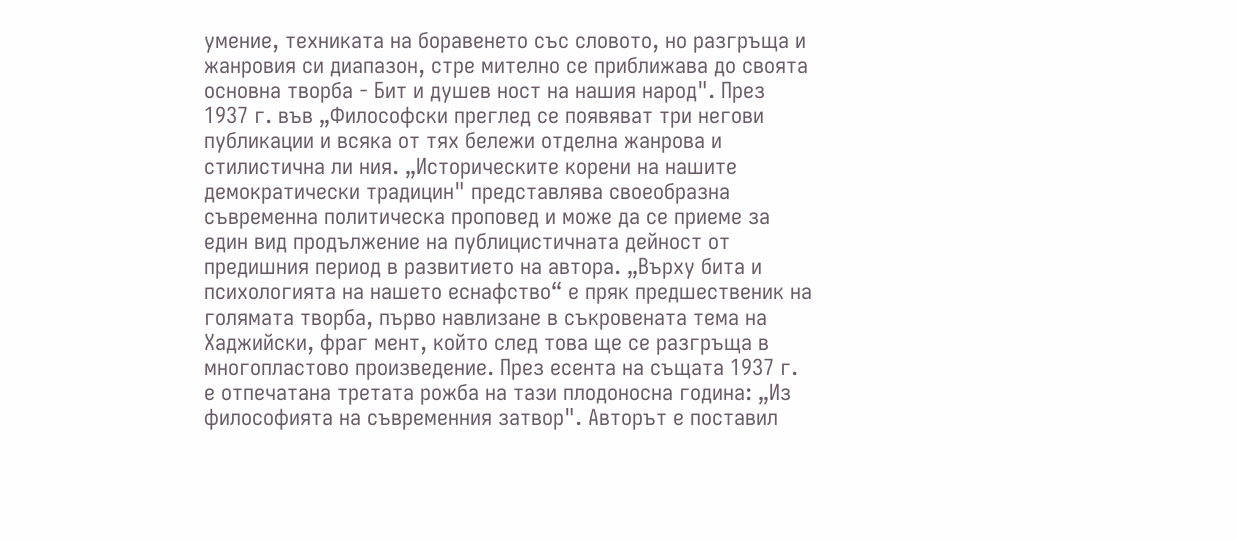умение, техниката на боравенето със словото, но разгръща и жанровия си диапазон, стре мително се приближава до своята основна творба - Бит и душев ност на нашия народ". През 1937 г. във „Философски преглед се появяват три негови публикации и всяка от тях бележи отделна жанрова и стилистична ли ния. „Историческите корени на нашите демократически традицин" представлява своеобразна съвременна политическа проповед и може да се приеме за един вид продължение на публицистичната дейност от предишния период в развитието на автора. „Върху бита и психологията на нашето еснафство“ е пряк предшественик на голямата творба, първо навлизане в съкровената тема на Хаджийски, фраг мент, който след това ще се разгръща в многопластово произведение. През есента на същата 1937 г. е отпечатана третата рожба на тази плодоносна година: „Из философията на съвременния затвор". Авторът е поставил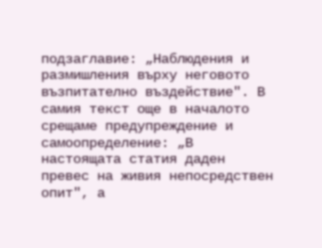подзаглавие: „Наблюдения и размишления върху неговото възпитателно въздействие". В самия текст още в началото срещаме предупреждение и самоопределение: „В настоящата статия даден превес на живия непосредствен опит", а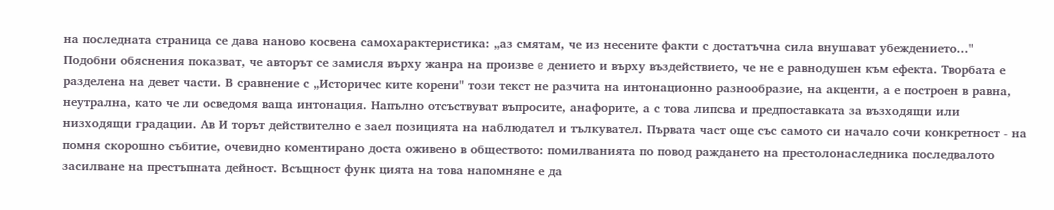на последната страница се дава наново косвена самохарактеристика: „аз смятам, че из несените факти с достатъчна сила внушават убеждението..." Подобни обяснения показват, че авторът се замисля върху жанра на произве e дението и върху въздействието, че не е равнодушен към ефекта. Творбата е разделена на девет части. В сравнение с „Историчес ките корени" този текст не разчита на интонационно разнообразие, на акценти, а е построен в равна, неутрална, като че ли осведомя ваща интонация. Напълно отсъствуват въпросите, анафорите, а с това липсва и предпоставката за възходящи или низходящи градации. Ав И торът действително е заел позицията на наблюдател и тълкувател. Първата част още със самото си начало сочи конкретност - на помня скорошно събитие, очевидно коментирано доста оживено в обществото: помилванията по повод раждането на престолонаследника последвалото засилване на престъпната дейност. Всъщност функ цията на това напомняне е да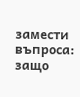замести въпроса: защо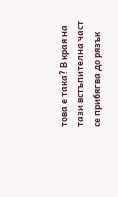това е така? В края на тази встъпителна част се прибягва до рязък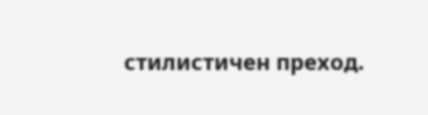стилистичен преход.